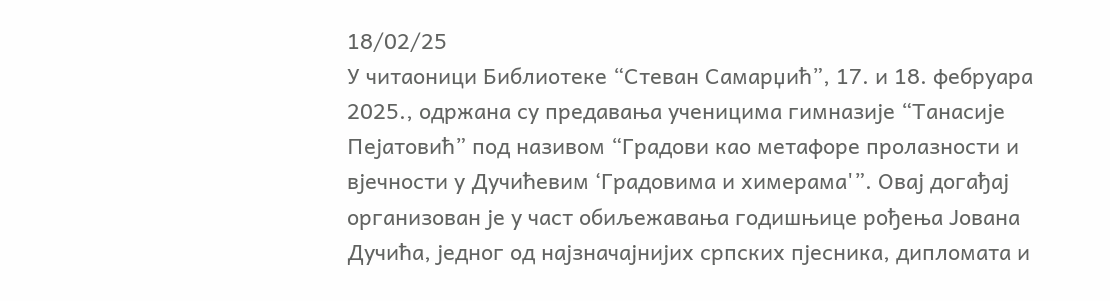18/02/25
У читаоници Библиотеке “Стеван Самарџић”, 17. и 18. фебруара 2025., одржана су предавања ученицима гимназије “Танасије Пејатовић” под називом “Градови као метафоре пролазности и вјечности у Дучићевим ‘Градовима и химерама'”. Овај догађај организован је у част обиљежавања годишњице рођења Јована Дучића, једног од најзначајнијих српских пјесника, дипломата и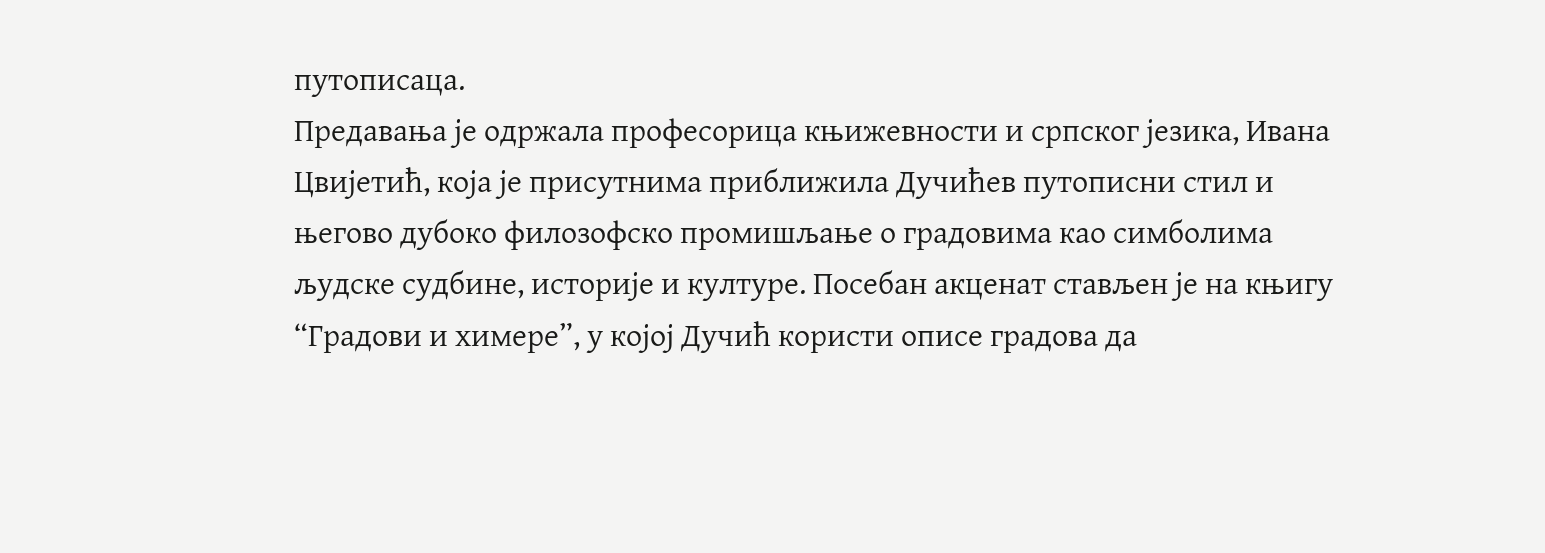путописаца.
Предавања је одржала професорица књижевности и српског језика, Ивана Цвијетић, која је присутнима приближила Дучићев путописни стил и његово дубоко филозофско промишљање о градовима као симболима људске судбине, историје и културе. Посебан акценат стављен је на књигу “Градови и химере”, у којој Дучић користи описе градова да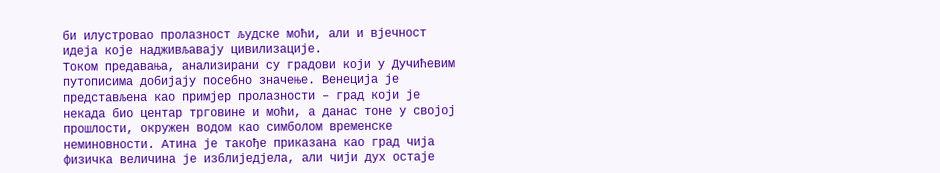би илустровао пролазност људске моћи, али и вјечност идеја које надживљавају цивилизације.
Током предавања, анализирани су градови који у Дучићевим путописима добијају посебно значење. Венеција је представљена као примјер пролазности – град који је некада био центар трговине и моћи, а данас тоне у својој прошлости, окружен водом као симболом временске неминовности. Атина је такође приказана као град чија физичка величина је изблиједјела, али чији дух остаје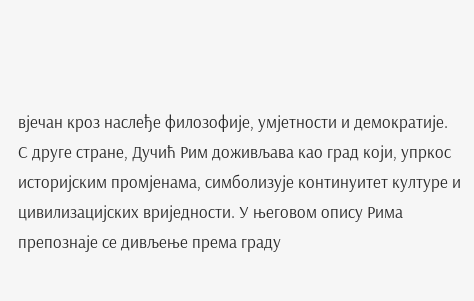вјечан кроз наслеђе филозофије, умјетности и демократије.
С друге стране, Дучић Рим доживљава као град који, упркос историјским промјенама, симболизује континуитет културе и цивилизацијских вриједности. У његовом опису Рима препознаје се дивљење према граду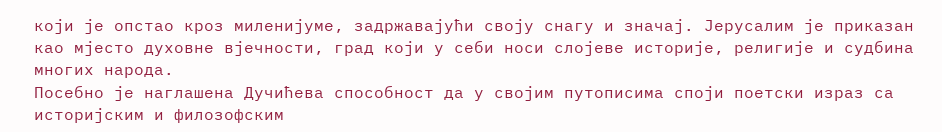који је опстао кроз миленијуме, задржавајући своју снагу и значај. Јерусалим је приказан као мјесто духовне вјечности, град који у себи носи слојеве историје, религије и судбина многих народа.
Посебно је наглашена Дучићева способност да у својим путописима споји поетски израз са историјским и филозофским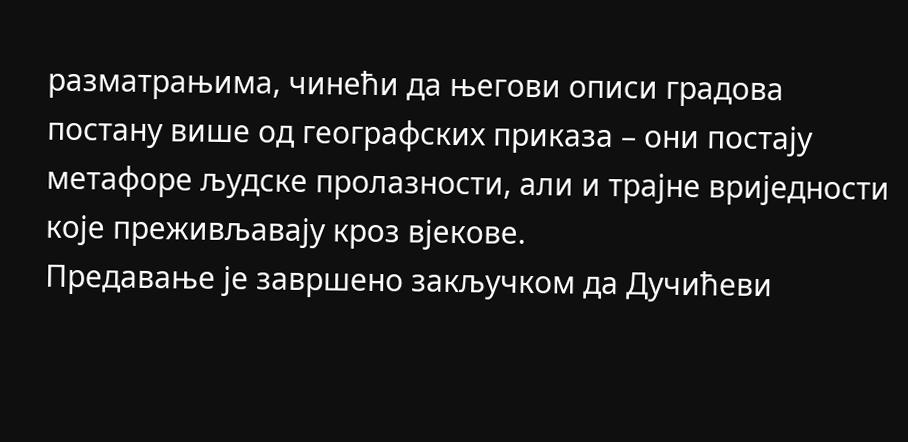разматрањима, чинећи да његови описи градова постану више од географских приказа – они постају метафоре људске пролазности, али и трајне вриједности које преживљавају кроз вјекове.
Предавање је завршено закључком да Дучићеви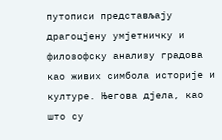путописи представљају драгоцјену умјетничку и филозофску анализу градова као живих симбола историје и културе. Његова дјела, као што су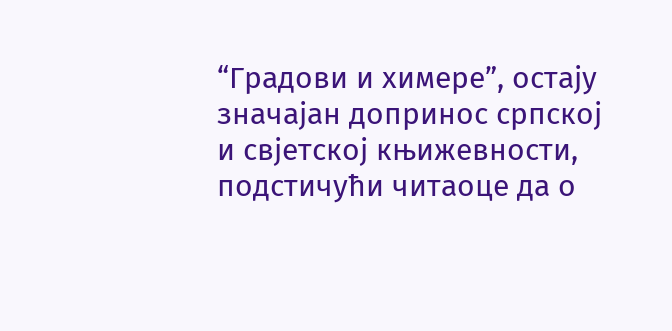“Градови и химере”, остају значајан допринос српској и свјетској књижевности, подстичући читаоце да о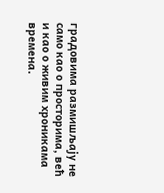градовима размишљају не само као о просторима, већ и као о живим хроникама времена.